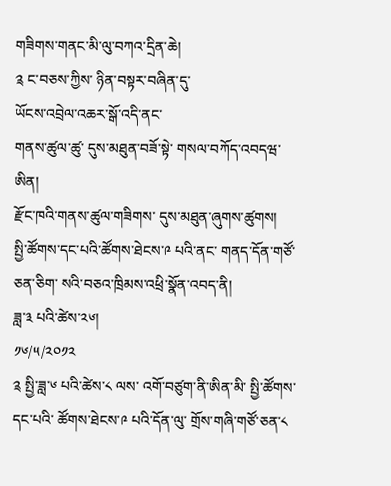གཟིགས་གནང་མི་ལུ་བཀའ་དྲིན་ཆེ།
༉ ང་བཅས་ཀྱིས་ ཉིན་བསྟར་བཞིན་དུ་
ཡོངས་འབྲེལ་འཆར་སྒོ་འདི་ནང་
གནས་ཚུལ་ཚུ་ དུས་མཐུན་བཟོ་སྟེ་ གསལ་བཀོད་འབདཝ་ཨིན།
རྫོང་ཁའི་གནས་ཚུལ་གཟིགས་ དུས་མཐུན་ཞུགས་ཚུགས།
སྤྱི་ཚོགས་དང་པའི་ཚོགས་ཐེངས་༩ པའི་ནང་ གནད་དོན་གཙོ་ཅན་ཅིག་ སའི་བཅའ་ཁྲིམས་འཕྲི་སྣོན་འབད་ནི།
ཟླ་༣ པའི་ཚེས་༢༦།
༡༦/༥/༢༠༡༢
༉ སྤྱི་ཟླ་༦ པའི་ཚེས་༨ ལས་ འགོ་བཙུག་ནི་ཨིན་མི་ སྤྱི་ཚོགས་དང་པའི་ ཚོགས་ཐེངས་༩ པའི་དོན་ལུ་ གྲོས་གཞི་གཙོ་ཅན་༨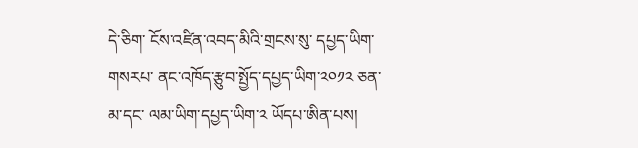དེ་ཅིག་ ངོས་འཛིན་འབད་མིའི་གྲངས་སུ་ དཔྱད་ཡིག་གསརཔ་ ནང་འཁོད་རྩུབ་སྤྱོད་དཔྱད་ཡིག་༢༠༡༢ ཅན་མ་དང་ ལམ་ཡིག་དཔྱད་ཡིག་༢ ཡོདཔ་ཨིན་པས།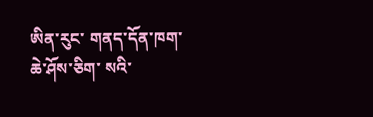ཨིན་རུང་ གནད་དོན་ཁག་ཆེ་ཤོས་ཅིག་ སའི་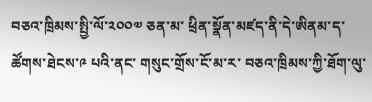བཅའ་ཁྲིམས་སྤྱི་ལོ་༢༠༠༧ ཅན་མ་ ཕྲིན་སྣོན་མཛད་ནི་དེ་ཨིནམ་ད་ ཚོགས་ཐེངས་༩ པའི་ནང་ གསུང་གྲོས་ངོ་མ་ར་ བཅའ་ཁྲིམས་ཀྱི་ཐོག་ལུ་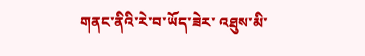གནང་ནིའི་རེ་བ་ཡོད་ཟེར་ འཐུས་མི་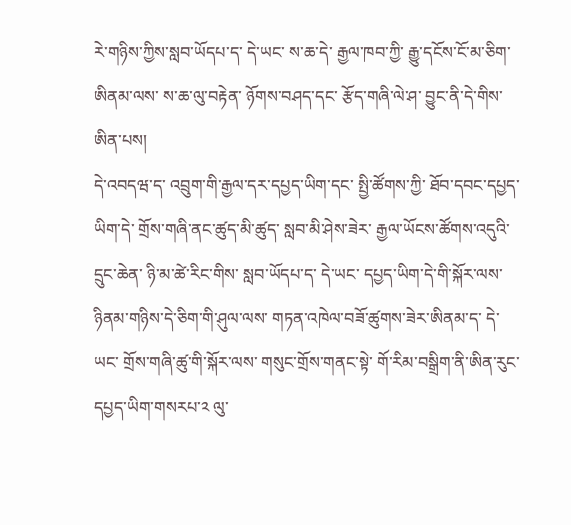རེ་གཉིས་ཀྱིས་སླབ་ཡོདཔ་ད་ དེ་ཡང་ ས་ཆ་དེ་ རྒྱལ་ཁབ་ཀྱི་ རྒྱུ་དངོས་ངོ་མ་ཅིག་ཨིནམ་ལས་ ས་ཆ་ལུ་བརྟེན་ ཉོགས་བཤད་དང་ རྩོད་གཞི་ལེ་ཤ་ བྱུང་ནི་དེ་གིས་ཨིན་པས།
དེ་འབདཝ་ད་ འབྲུག་གི་རྒྱལ་དར་དཔྱད་ཡིག་དང་ སྤྱི་ཚོགས་ཀྱི་ ཐོབ་དབང་དཔྱད་ཡིག་དེ་ གྲོས་གཞི་ནང་ཚུད་མི་ཚུད་ སླབ་མི་ཤེས་ཟེར་ རྒྱལ་ཡོངས་ཚོགས་འདུའི་དྲུང་ཆེན་ ཉི་མ་ཚེ་རིང་གིས་ སླབ་ཡོདཔ་ད་ དེ་ཡང་ དཔྱད་ཡིག་དེ་གི་སྐོར་ལས་ ཉིནམ་གཉིས་དེ་ཅིག་གི་ཤུལ་ལས་ གཏན་འཁེལ་བཟོ་ཚུགས་ཟེར་ཨིནམ་ད་ དེ་ཡང་ གྲོས་གཞི་ཚུ་གི་སྐོར་ལས་ གསུང་གྲོས་གནང་སྟེ་ གོ་རིམ་བསྒྲིག་ནི་ཨིན་རུང་ དཔྱད་ཡིག་གསརཔ་༢ ལུ་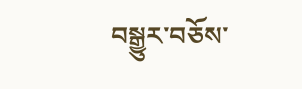བསྒྱུར་བཅོས་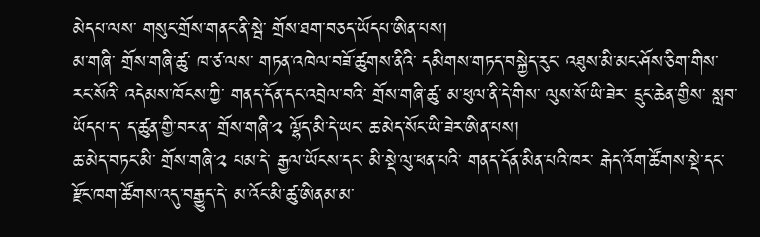མེདཔ་ལས་ གསུང་གྲོས་གནང་ནི་སྦེ་ གྲོས་ཐག་བཅད་ཡོདཔ་ཨིན་པས།
མ་གཞི་ གྲོས་གཞི་ཚུ་ ཁ་ཙ་ལས་ གཏན་འཁེལ་བཟོ་ཚུགས་ནིའི་ དམིགས་གཏད་བསྐྱེད་རུང་ འཐུས་མི་མང་ཤོས་ཅིག་གིས་ རང་སོའི་ འདེམས་ཁོངས་ཀྱི་ གནད་དོན་དང་འབྲེལ་བའི་ གྲོས་གཞི་ཚུ་ མ་ཕུལ་ནི་དེ་གིས་ ལུས་སོ་ཡི་ཟེར་ དྲུང་ཆེན་གྱིས་ སླབ་ཡོདཔ་ད་ ད་ཚུན་གྱི་བར་ན་ གྲོས་གཞི་༢ ལྷོད་མི་དེ་ཡང་ ཆ་མེད་སོང་ཡི་ཟེར་ཨིན་པས།
ཆ་མེད་བཏང་མི་ གྲོས་གཞི་༢ པམ་དེ་ རྒྱལ་ཡོངས་དང་ མི་སྡེ་ལུ་ཕན་པའི་ གནད་དོན་མིན་པའི་ཁར་ རྒེད་འོག་ཚོགས་སྡེ་དང་ རྫོང་ཁག་ཚོགས་འདུ་བརྒྱུད་དེ་ མ་འོང་མི་ཚུ་ཨིནམ་མ་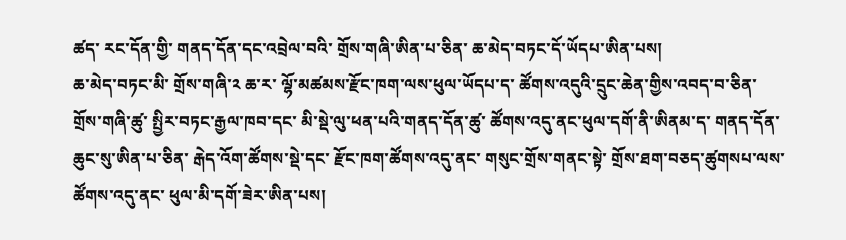ཚད་ རང་དོན་གྱི་ གནད་དོན་དང་འབྲེལ་བའི་ གྲོས་གཞི་ཨིན་པ་ཅིན་ ཆ་མེད་བཏང་དོ་ཡོདཔ་ཨིན་པས།
ཆ་མེད་བཏང་མི་ གྲོས་གཞི་༢ ཆ་ར་ ལྷོ་མཚམས་རྫོང་ཁག་ལས་ཕུལ་ཡོདཔ་ད་ ཚོགས་འདུའི་དྲུང་ཆེན་གྱིས་འབད་བ་ཅིན་ གྲོས་གཞི་ཚུ་ སྤྱིར་བཏང་རྒྱལ་ཁབ་དང་ མི་སྡེ་ལུ་ཕན་པའི་གནད་དོན་ཚུ་ ཚོགས་འདུ་ནང་ཕུལ་དགོ་ནི་ཨིནམ་ད་ གནད་དོན་ཆུང་སུ་ཨིན་པ་ཅིན་ རྒེད་འོག་ཚོགས་སྡེ་དང་ རྫོང་ཁག་ཚོགས་འདུ་ནང་ གསུང་གྲོས་གནང་སྟེ་ གྲོས་ཐག་བཅད་ཚུགསཔ་ལས་ ཚོགས་འདུ་ནང་ ཕུལ་མི་དགོ་ཟེར་ཨིན་པས།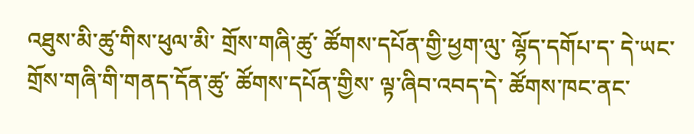འཐུས་མི་ཚུ་གིས་ཕུལ་མི་ གྲོས་གཞི་ཚུ་ ཚོགས་དཔོན་གྱི་ཕྱག་ལུ་ ལྷོད་དགོཔ་ད་ དེ་ཡང་ གྲོས་གཞི་གི་གནད་དོན་ཚུ་ ཚོགས་དཔོན་གྱིས་ ལྟ་ཞིབ་འབད་དེ་ ཚོགས་ཁང་ནང་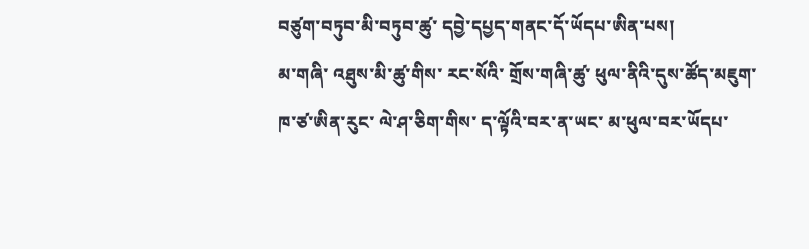བཙུག་བཏུབ་མི་བཏུབ་ཚུ་ དབྱེ་དཔྱད་གནང་དོ་ཡོདཔ་ཨིན་པས།
མ་གཞི་ འཐུས་མི་ཚུ་གིས་ རང་སོའི་ གྲོས་གཞི་ཚུ་ ཕུལ་ནིའི་དུས་ཚོད་མཇུག་ ཁ་ཙ་ཨིན་རུང་ ལེ་ཤ་ཅིག་གིས་ ད་ལྟོའི་བར་ན་ཡང་ མ་ཕུལ་བར་ཡོདཔ་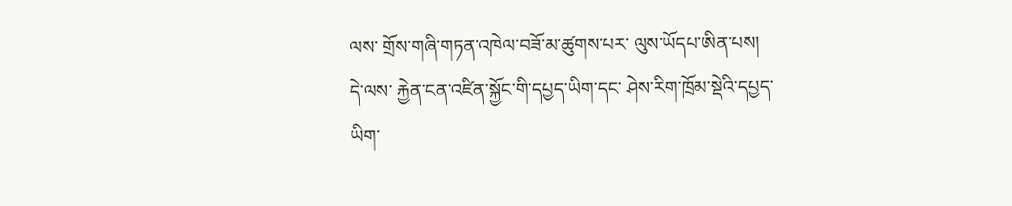ལས་ གྲོས་གཞི་གཏན་འཁེལ་བཟོ་མ་ཚུགས་པར་ ལུས་ཡོདཔ་ཨིན་པས།
དེ་ལས་ རྐྱེན་ངན་འཛིན་སྐྱོང་གི་དཔྱད་ཡིག་དང་ ཤེས་རིག་ཁྲོམ་སྡེའི་དཔྱད་ཡིག་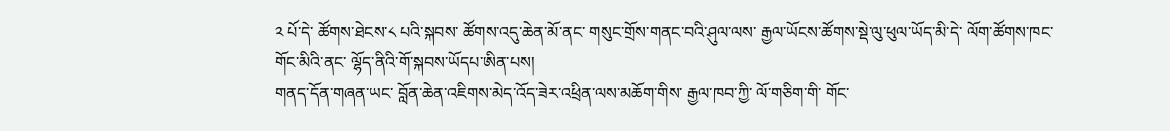༢ པོ་དེ་ ཚོགས་ཐེངས་༨ པའི་སྐབས་ ཚོགས་འདུ་ཆེན་མོ་ནང་ གསུང་གྲོས་གནང་བའི་ཤུལ་ལས་ རྒྱལ་ཡོངས་ཚོགས་སྡེ་ལུ་ཕུལ་ཡོད་མི་དེ་ ལོག་ཚོགས་ཁང་གོང་མིའི་ནང་ ལྷོད་ནིའི་གོ་སྐབས་ཡོདཔ་ཨིན་པས།
གནད་དོན་གཞན་ཡང་ བློན་ཆེན་འཇིགས་མེད་འོད་ཟེར་འཕྲིན་ལས་མཆོག་གིས་ རྒྱལ་ཁབ་ཀྱི་ ལོ་གཅིག་གི་ གོང་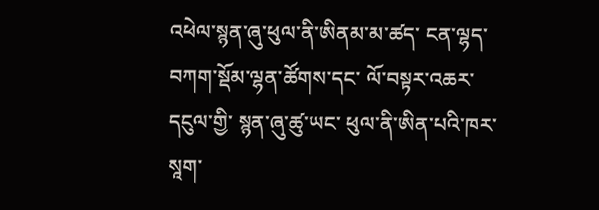འཕེལ་སྙན་ཞུ་ཕུལ་ནི་ཨིནམ་མ་ཚད་ ངན་ལྷད་བཀག་སྡོམ་ལྷན་ཚོགས་དང་ ལོ་བསྟར་འཆར་དངུལ་གྱི་ སྙན་ཞུ་ཚུ་ཡང་ ཕུལ་ནི་ཨིན་པའི་ཁར་ སཱག་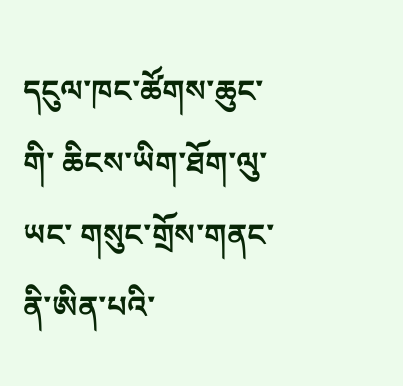དངུལ་ཁང་ཚོགས་ཆུང་གི་ ཆིངས་ཡིག་ཐོག་ལུ་ཡང་ གསུང་གྲོས་གནང་ནི་ཨིན་པའི་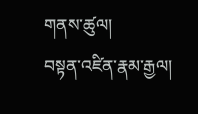གནས་ཚུལ།
བསྟན་འཛིན་རྣམ་རྒྱལ།